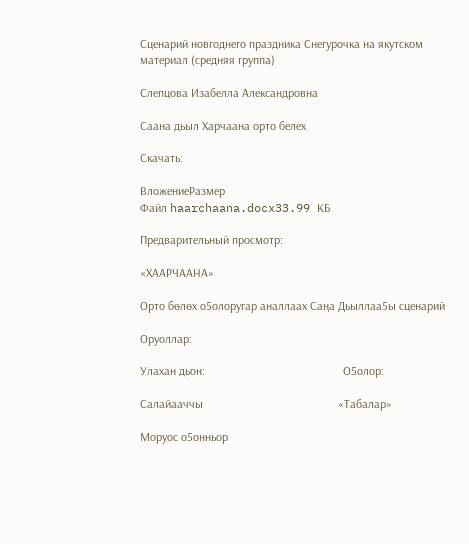Сценарий новгоднего праздника Снегурочка на якутском
материал (средняя группа)

Слепцова Изабелла Александровна

Саана дьыл Харчаана орто белех

Скачать:

ВложениеРазмер
Файл haarchaana.docx33.99 КБ

Предварительный просмотр:

«ХААРЧААНА»

Орто бөлөх о5олоругар аналлаах Саңа Дьыллаа5ы сценарий

Оруоллар:

Улахан дьон:                                              О5олор:

Салайааччы                                             «Табалар»

Моруос о5онньор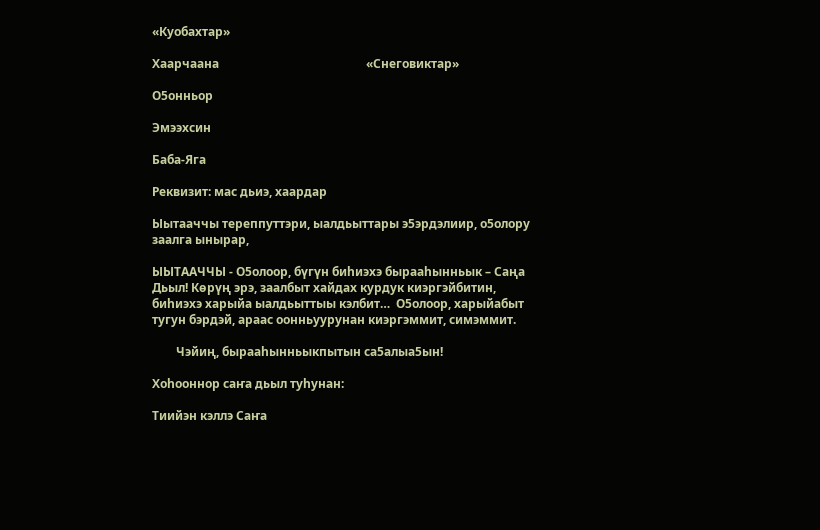«Куобахтар»

Хаарчаана                                                 «Снеговиктар»

О5онньор

Эмээхсин

Баба-Яга

Реквизит: мас дьиэ, хаардар

Ыытааччы тереппуттэри, ыалдьыттары э5эрдэлиир, о5олору заалга ынырар,

ЫЫТААЧЧЫ - О5олоор, бүгүн биhиэхэ бырааhынньык – Саңа Дьыл! Көрүң эрэ, заалбыт хайдах курдук киэргэйбитин, биhиэхэ харыйа ыалдьыттыы кэлбит…  О5олоор, харыйабыт тугун бэрдэй, араас оонньуурунан киэргэммит, симэммит.

        Чэйиң, бырааhынньыкпытын са5алыа5ын!

Хоһооннор саҥа дьыл туһунан:

Тиийэн кэллэ Саҥа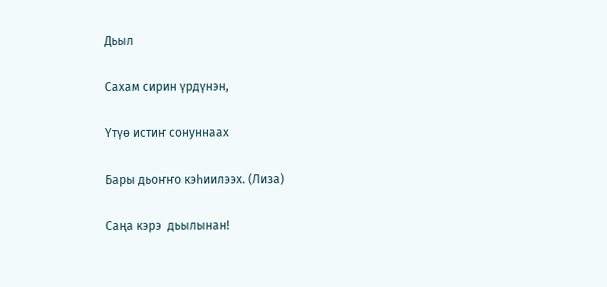Дьыл

Сахам сирин үрдүнэн,

Үтүө истиҥ сонуннаах

Бары дьоҥҥо кэһиилээх. (Лиза)

Саңа кэрэ  дьылынан!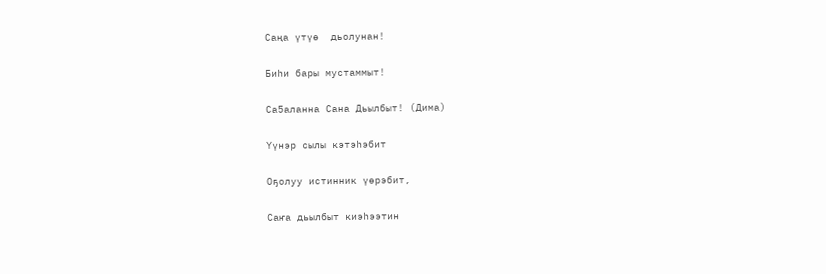Саңа үтүө  дьолунан!

Биһи бары мустаммыт!

Са5аланна Сана Дьылбыт! (Дима)

Үүнэр сылы кэтэһэбит

Оҕолуу истинник үөрэбит,

Саҥа дьылбыт киэһээтин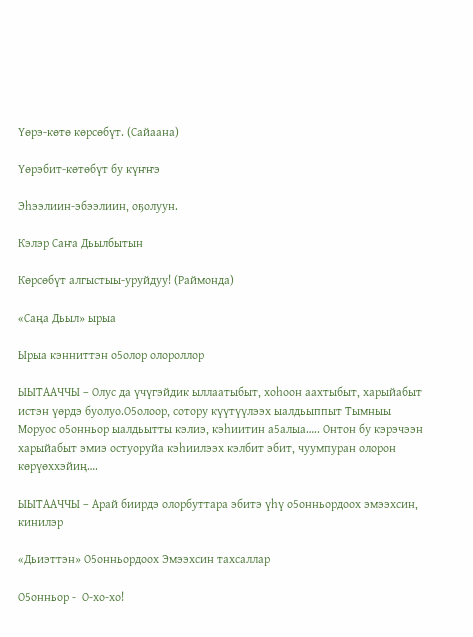Үөрэ-көтө көрсөбүт. (Сайаана)

Үөрэбит-көтөбүт бу күҥҥэ

Эһээлиин-эбээлиин, оҕолуун.

Кэлэр Саҥа Дьылбытын

Көрсөбүт алгыстыы-уруйдуу! (Раймонда)

«Саңа Дьыл» ырыа

Ырыа кэнниттэн о5олор олороллор

ЫЫТААЧЧЫ – Олус да үчүгэйдик ыллаатыбыт, хоhоон аахтыбыт, харыйабыт истэн үөрдэ буолуо.О5олоор, сотору күүтүүлээх ыалдьыппыт Тымныы Моруос о5онньор ыалдьытты кэлиэ, кэhиитин а5алыа….. Онтон бу кэрэчээн харыйабыт эмиэ остуоруйа кэhиилээх кэлбит эбит, чуумпуран олорон көрүөххэйиң….

ЫЫТААЧЧЫ – Арай биирдэ олорбуттара эбитэ үһү о5онньордоох эмээхсин, кинилэр

«Дьиэттэн» О5онньордоох Эмээхсин тахсаллар

О5онньор -  О-хо-хо!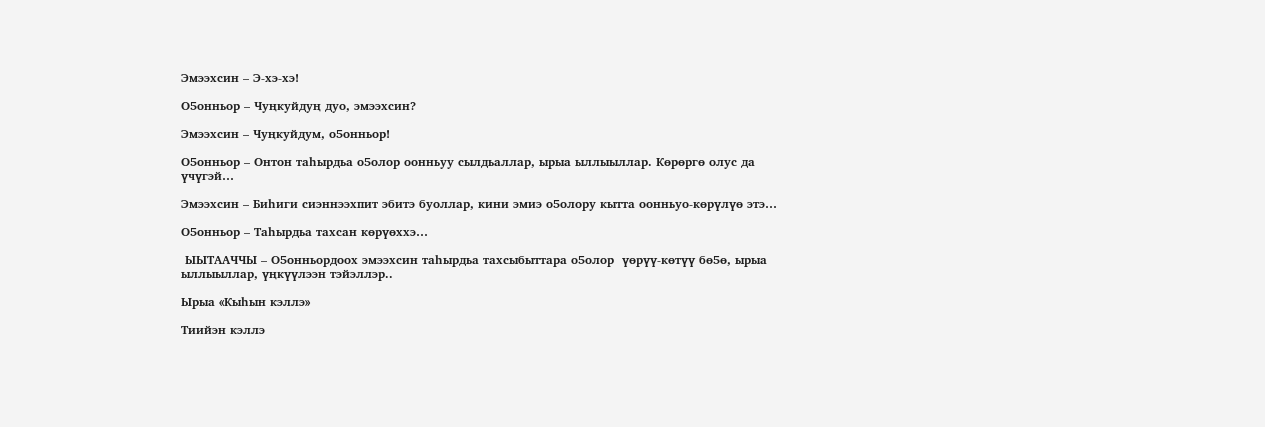Эмээхсин – Э-хэ-хэ!

О5онньор – Чуңкуйдуң дуо, эмээхсин?

Эмээхсин – Чуңкуйдум, о5онньор!

О5онньор – Онтон таhырдьа о5олор оонньуу сылдьаллар, ырыа ыллыыллар. Көрөргө олус да үчүгэй…

Эмээхсин – Биhиги сиэннээхпит эбитэ буоллар, кини эмиэ о5олору кытта оонньуо-көрүлүө этэ…

О5онньор – Таhырдьа тахсан көрүөххэ…

 ЫЫТААЧЧЫ – О5онньордоох эмээхсин таhырдьа тахсыбыттара о5олор  үөрүү-көтүү бө5ө, ырыа ыллыыллар, үңкүүлээн тэйэллэр..

Ырыа «Кыhын кэллэ»

Тиийэн кэллэ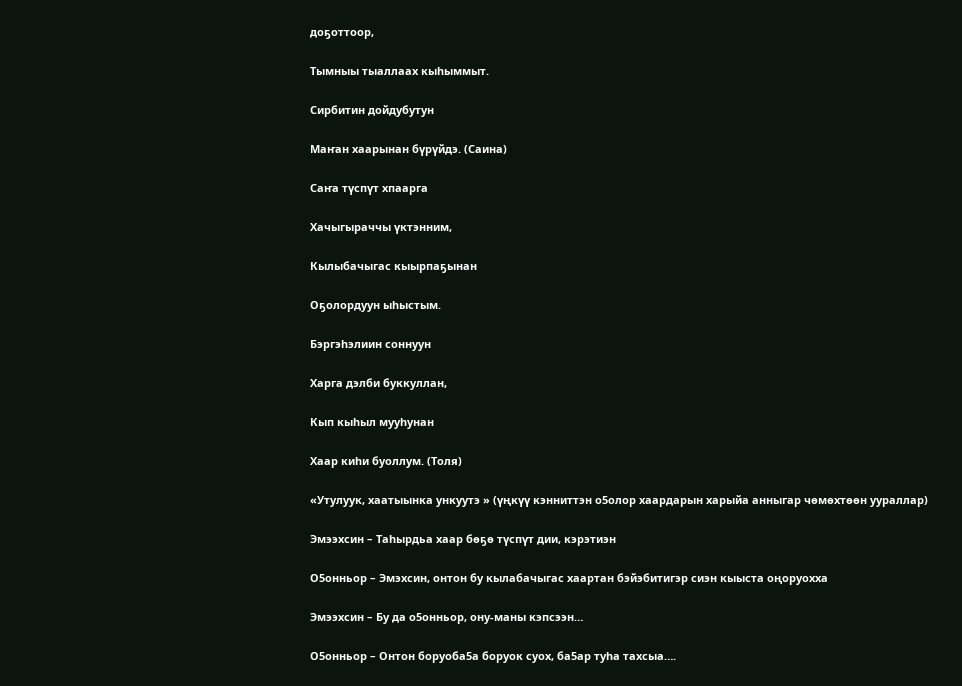доҕоттоор,

Тымныы тыаллаах кыһыммыт.

Сирбитин дойдубутун

Маҥан хаарынан бүрүйдэ. (Саина)

Саҥа түспүт хпаарга

Хачыгыраччы үктэнним,

Кылыбачыгас кыырпаҕынан

Оҕолордуун ыһыстым.

Бэргэһэлиин соннуун

Харга дэлби буккуллан,

Кып кыһыл мууһунан

Хаар киһи буоллум. (Толя)

«Утулуук, хаатыынка ункуутэ » (үңкүү кэнниттэн о5олор хаардарын харыйа анныгар чөмөхтөөн уураллар)

Эмээхсин – Таһырдьа хаар бөҕө түспүт дии, кэрэтиэн

О5онньор – Эмэхсин, онтон бу кылабачыгас хаартан бэйэбитигэр сиэн кыыста оңоруохха

Эмээхсин – Бу да о5онньор, ону-маны кэпсээн…

О5онньор – Онтон боруоба5а боруок суох, ба5ар туhа тахсыа….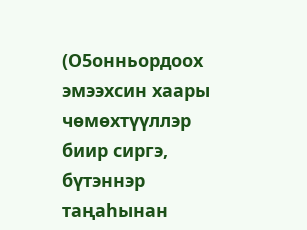(О5онньордоох эмээхсин хаары чөмөхтүүллэр биир сиргэ, бүтэннэр таңаhынан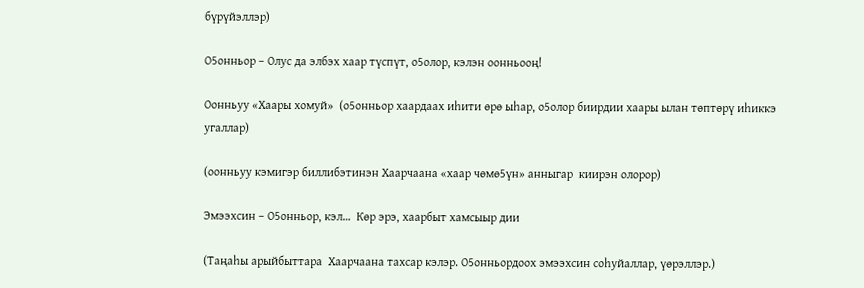бүрүйэллэр)

О5онньор – Олус да элбэх хаар түспүт, о5олор, кэлэн оонньооң!

Оонньуу «Хаары хомуй»  (о5онньор хаардаах иhити өрө ыhар, о5олор биирдии хаары ылан төптөрү иhиккэ угаллар)

(оонньуу кэмигэр биллибэтинэн Хаарчаана «хаар чөмө5үн» анныгар  киирэн олорор)

Эмээхсин – О5онньор, кэл…  Көр эрэ, хаарбыт хамсыыр дии

(Таңаhы арыйбыттара  Хаарчаана тахсар кэлэр. О5онньордоох эмээхсин соһуйаллар, үөрэллэр.)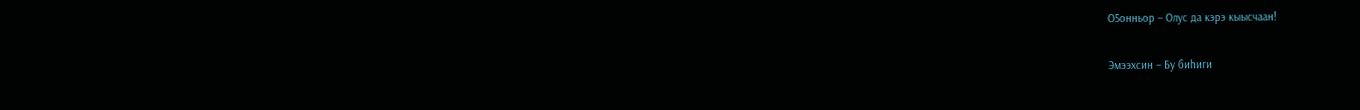О5онньор – Олус да кэрэ кыысчаан!

Эмээхсин – Бу биhиги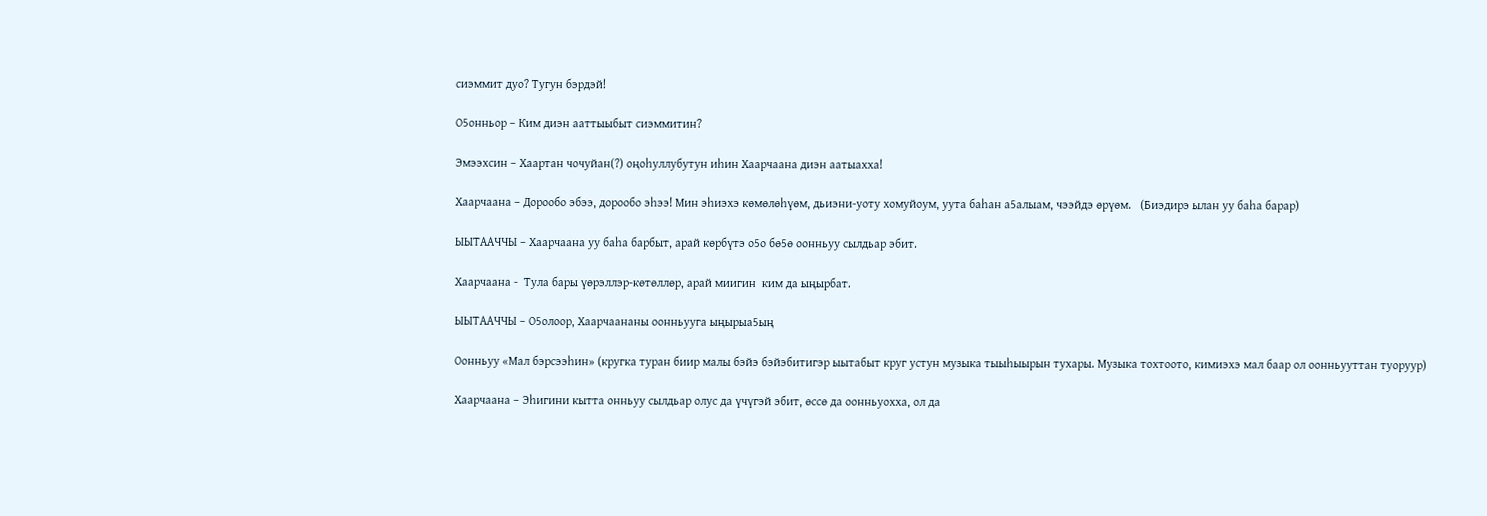сиэммит дуо? Тугун бэрдэй!

О5онньор – Ким диэн ааттыыбыт сиэммитин?

Эмээхсин – Хаартан чочуйан(?) оңоhуллубутун иhин Хаарчаана диэн аатыахха!

Хаарчаана – Дорообо эбээ, дорообо эhээ! Мин эhиэхэ көмөлөһүөм, дьиэни-уоту хомуйоум, уута баhан а5алыам, чээйдэ өрүөм.   (Биэдирэ ылан уу баhа барар)

ЫЫТААЧЧЫ – Хаарчаана уу баhа барбыт, арай көрбүтэ о5о бө5ө оонньуу сылдьар эбит.

Хаарчаана -  Тула бары үөрэллэр-көтөллөр, арай миигин  ким да ыңырбат.

ЫЫТААЧЧЫ – О5олоор, Хаарчаананы оонньууга ыңырыа5ың

Оонньуу «Мал бэрсээһин» (кругка туран биир малы бэйэ бэйэбитигэр ыытабыт круг устун музыка тыыһыырын тухары. Музыка тохтоото, кимиэхэ мал баар ол оонньууттан туоруур)

Хаарчаана – Эhигини кытта онньуу сылдьар олус да үчүгэй эбит, өссө да оонньуохха, ол да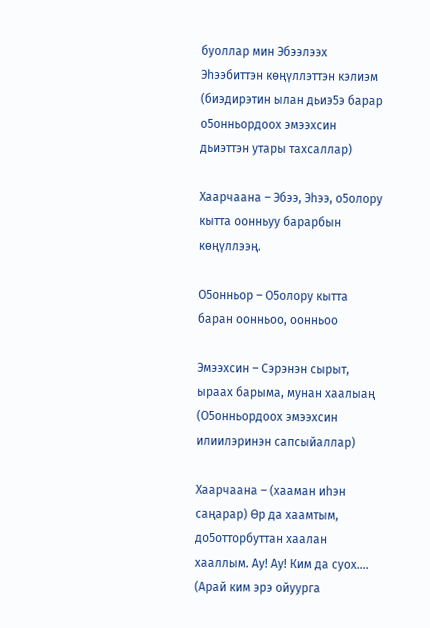буоллар мин Эбээлээх Эhээбиттэн көңүллэттэн кэлиэм (биэдирэтин ылан дьиэ5э барар о5онньордоох эмээхсин дьиэттэн утары тахсаллар)

Хаарчаана – Эбээ, Эhээ, о5олору кытта оонньуу барарбын көңүллээң.

О5онньор – О5олору кытта баран оонньоо, оонньоо

Эмээхсин – Сэрэнэн сырыт, ыраах барыма, мунан хаалыаң (О5онньордоох эмээхсин илиилэринэн сапсыйаллар)

Хаарчаана – (хааман иhэн саңарар) Өр да хаамтым, до5отторбуттан хаалан хааллым. Ау! Ау! Ким да суох…. (Арай ким эрэ ойуурга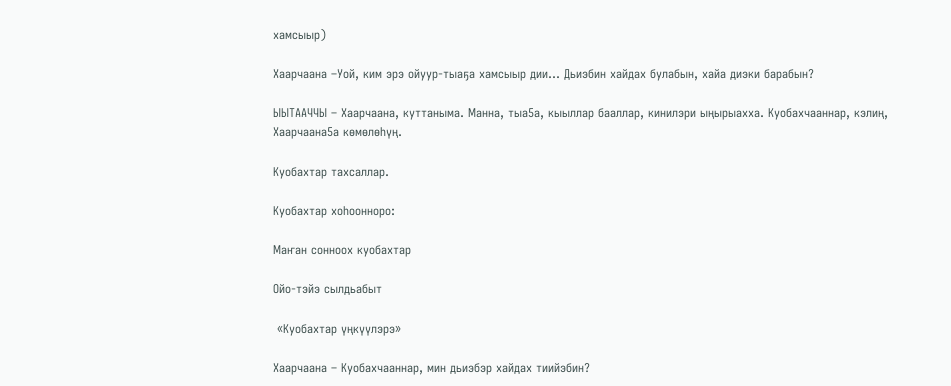хамсыыр)

Хаарчаана –Уой, ким эрэ ойуур-тыаҕа хамсыыр дии... Дьиэбин хайдах булабын, хайа диэки барабын?

ЫЫТААЧЧЫ – Хаарчаана, куттаныма. Манна, тыа5а, кыыллар бааллар, кинилэри ыңырыахха. Куобахчааннар, кэлиң, Хаарчаана5а көмөлөһүң.

Куобахтар тахсаллар.

Куобахтар хоһоонноро:

Маҥан сонноох куобахтар

Ойо-тэйэ сылдьабыт

 «Куобахтар үңкүүлэрэ»

Хаарчаана – Куобахчааннар, мин дьиэбэр хайдах тиийэбин?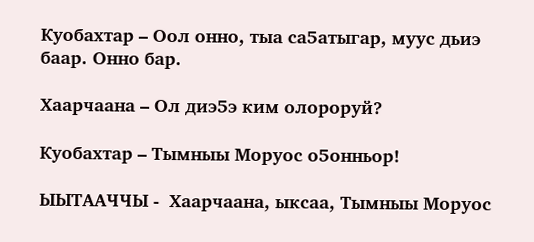Куобахтар – Оол онно, тыа са5атыгар, муус дьиэ баар. Онно бар.

Хаарчаана – Ол диэ5э ким олороруй?

Куобахтар – Тымныы Моруос о5онньор!

ЫЫТААЧЧЫ -  Хаарчаана, ыксаа, Тымныы Моруос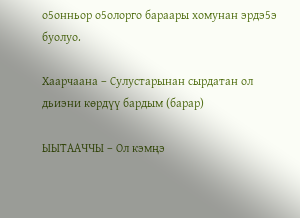о5онньор о5олорго бараары хомунан эрдэ5э буолуо.

Хаарчаана – Сулустарынан сырдатан ол дьиэни көрдүү бардым (барар)

ЫЫТААЧЧЫ – Ол кэмңэ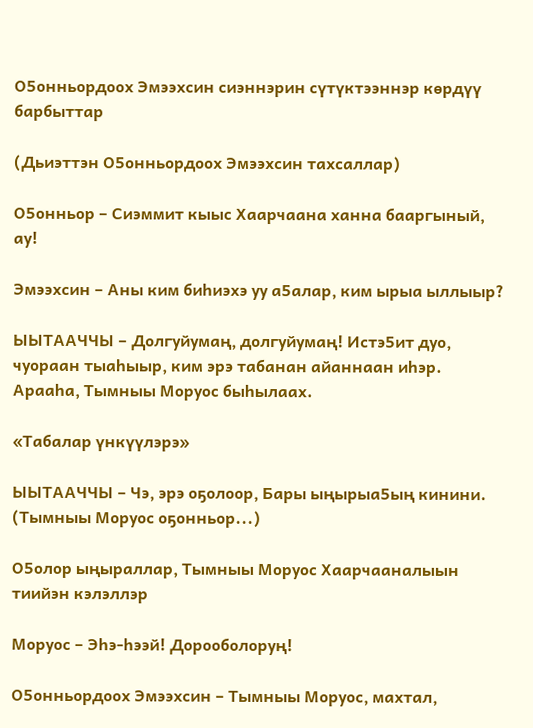О5онньордоох Эмээхсин сиэннэрин сүтүктээннэр көрдүү барбыттар

(Дьиэттэн О5онньордоох Эмээхсин тахсаллар)

О5онньор – Сиэммит кыыс Хаарчаана ханна бааргыный, ау!

Эмээхсин – Аны ким биhиэхэ уу а5алар, ким ырыа ыллыыр?

ЫЫТААЧЧЫ – Долгуйумаң, долгуйумаң! Истэ5ит дуо, чуораан тыаhыыр, ким эрэ табанан айаннаан иhэр. Арааhа, Тымныы Моруос быhылаах.

«Табалар үнкүүлэрэ»

ЫЫТААЧЧЫ – Чэ, эрэ оҕолоор, Бары ыңырыа5ың кинини. (Тымныы Моруос оҕонньор...)

О5олор ыңыраллар, Тымныы Моруос Хаарчааналыын тиийэн кэлэллэр

Моруос – Эhэ-hээй! Дорооболоруң!

О5онньордоох Эмээхсин – Тымныы Моруос, махтал,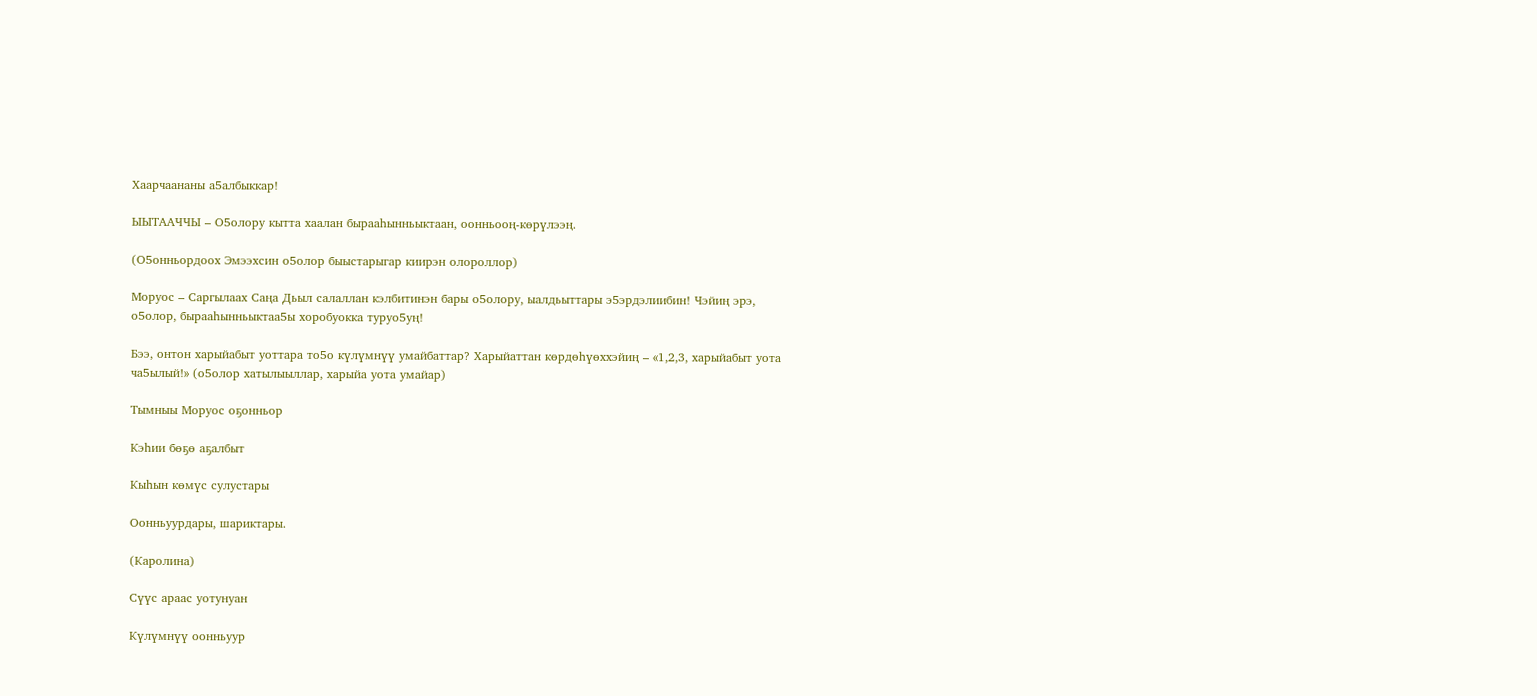Хаарчаананы а5албыккар!

ЫЫТААЧЧЫ – О5олору кытта хаалан бырааhынньыктаан, оонньооң-көрүлээң.

(О5онньордоох Эмээхсин о5олор быыстарыгар киирэн олороллор)

Моруос – Саргылаах Саңа Дьыл салаллан кэлбитинэн бары о5олору, ыалдьыттары э5эрдэлиибин! Чэйиң эрэ, о5олор, бырааhынньыктаа5ы хоробуокка туруо5уң!

Бээ, онтон харыйабыт уоттара то5о күлүмнүү умайбаттар? Харыйаттан көрдөhүөххэйиң – «1,2,3, харыйабыт уота ча5ылый!» (о5олор хатылыыллар, харыйа уота умайар)

Тымныы Моруос оҕонньор

Кэһии бөҕө аҕалбыт

Кыһын көмүс сулустары

Оонньуурдары, шариктары.

(Каролина)

Сүүс араас уотунуан

Күлүмнүү оонньуур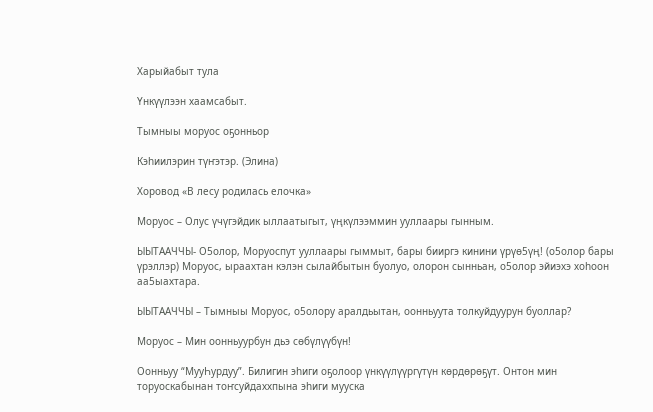Харыйабыт тула

Үнкүүлээн хаамсабыт.

Тымныы моруос оҕонньор

Кэһиилэрин түҥэтэр. (Элина)

Хоровод «В лесу родилась елочка»

Моруос – Олус үчүгэйдик ыллаатыгыт, үңкүлээммин ууллаары гынным.

ЫЫТААЧЧЫ- О5олор, Моруоспут ууллаары гыммыт, бары бииргэ кинини үрүө5үң! (о5олор бары үрэллэр) Моруос, ыраахтан кэлэн сылайбытын буолуо, олорон сынньан, о5олор эйиэхэ хоhоон аа5ыахтара.

ЫЫТААЧЧЫ – Тымныы Моруос, о5олору аралдьытан, оонньуута толкуйдуурун буоллар?

Моруос – Мин оонньуурбун дьэ сөбүлүүбүн!

Оонньуу “МууҺурдуу”. Билигин эһиги оҕолоор үнкүүлүүргүтүн көрдөрөҕүт. Онтон мин торуоскабынан тоҥсуйдаххпына эһиги мууска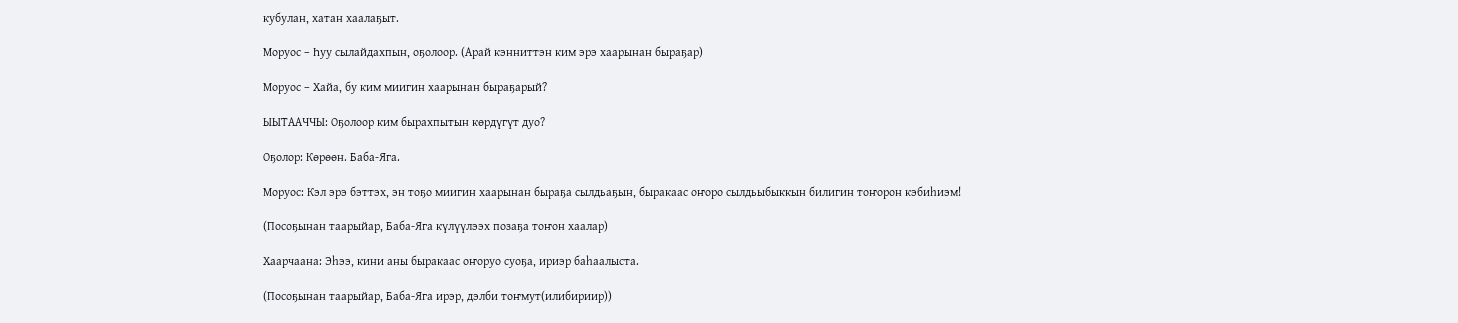кубулан, хатан хаалаҕыт.

Моруос – Һуу сылайдахпын, оҕолоор. (Арай кэнниттэн ким эрэ хаарынан быраҕар)

Моруос – Хайа, бу ким миигин хаарынан быраҕарый?

ЫЫТААЧЧЫ: Оҕолоор ким бырахпытын көрдүгүт дуо?

Оҕолор: Көрөөн. Баба-Яга.

Моруос: Кэл эрэ бэттэх, эн тоҕо миигин хаарынан быраҕа сылдьаҕын, быракаас оҥоро сылдьыбыккын билигин тоҥорон кэбиһиэм!

(Посоҕынан таарыйар, Баба-Яга күлүүлээх позаҕа тоҥон хаалар)

Хаарчаана: Эһээ, кини аны быракаас оҥоруо суоҕа, ириэр баһаалыста.

(Посоҕынан таарыйар, Баба-Яга ирэр, дэлби тоҥмут(илибириир))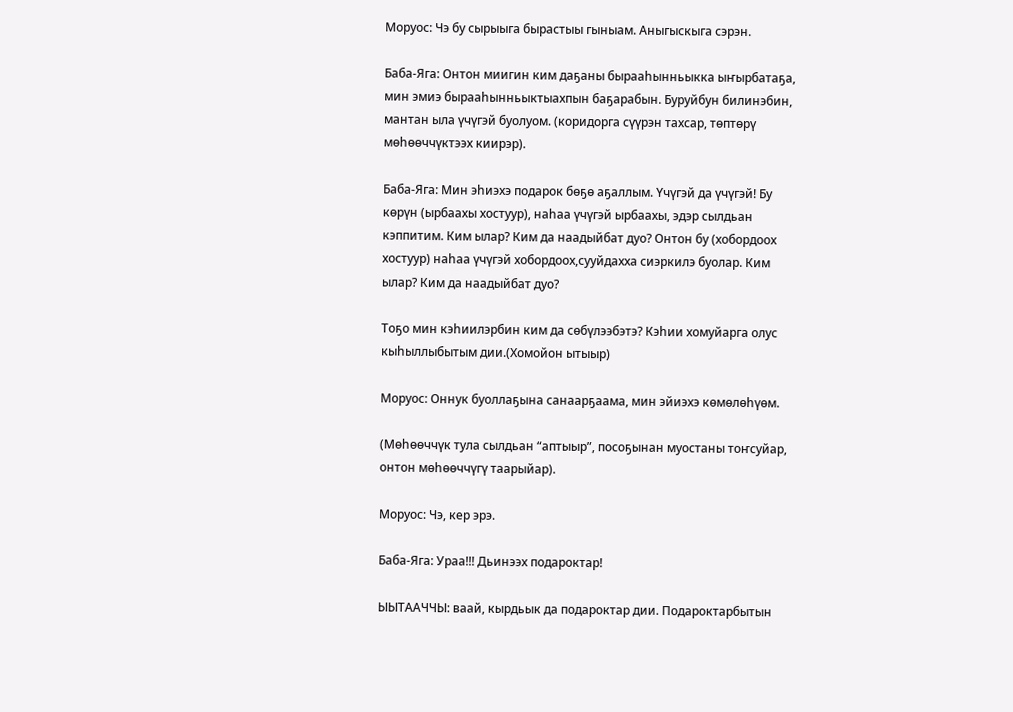Моруос: Чэ бу сырыыга бырастыы гыныам. Аныгыскыга сэрэн.

Баба-Яга: Онтон миигин ким даҕаны бырааһынньыкка ыҥырбатаҕа, мин эмиэ бырааһынньыктыахпын баҕарабын. Буруйбун билинэбин, мантан ыла үчүгэй буолуом. (коридорга сүүрэн тахсар, төптөрү мөһөөччүктээх киирэр).

Баба-Яга: Мин эһиэхэ подарок бөҕө аҕаллым. Үчүгэй да үчүгэй! Бу көрүн (ырбаахы хостуур), наһаа үчүгэй ырбаахы, эдэр сылдьан кэппитим. Ким ылар? Ким да наадыйбат дуо? Онтон бу (хобордоох хостуур) наһаа үчүгэй хобордоох,сууйдахха сиэркилэ буолар. Ким ылар? Ким да наадыйбат дуо?

Тоҕо мин кэһиилэрбин ким да сөбүлээбэтэ? Кэһии хомуйарга олус кыһыллыбытым дии.(Хомойон ытыыр)

Моруос: Оннук буоллаҕына санаарҕаама, мин эйиэхэ көмөлөһүөм.

(Мөһөөччүк тула сылдьан “аптыыр”, посоҕынан муостаны тоҥсуйар, онтон мөһөөччүгү таарыйар).

Моруос: Чэ, кер эрэ.

Баба-Яга: Ураа!!! Дьинээх подароктар!

ЫЫТААЧЧЫ: ваай, кырдьык да подароктар дии. Подароктарбытын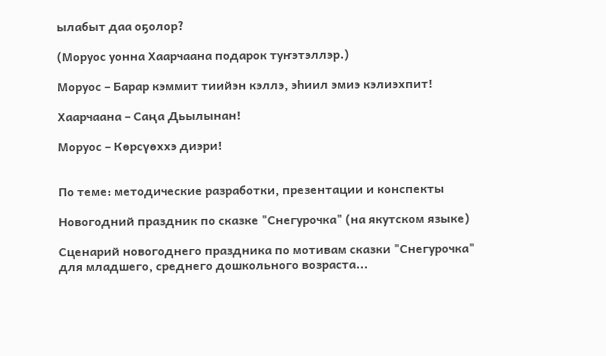ылабыт даа оҕолор?

(Моруос уонна Хаарчаана подарок туҥэтэллэр.)

Моруос – Барар кэммит тиийэн кэллэ, эhиил эмиэ кэлиэхпит!

Хаарчаана – Саңа Дьылынан!

Моруос – Көрсүөххэ диэри!


По теме: методические разработки, презентации и конспекты

Новогодний праздник по сказке "Снегурочка" (на якутском языке)

Сценарий новогоднего праздника по мотивам сказки "Снегурочка" для младшего, среднего дошкольного возраста...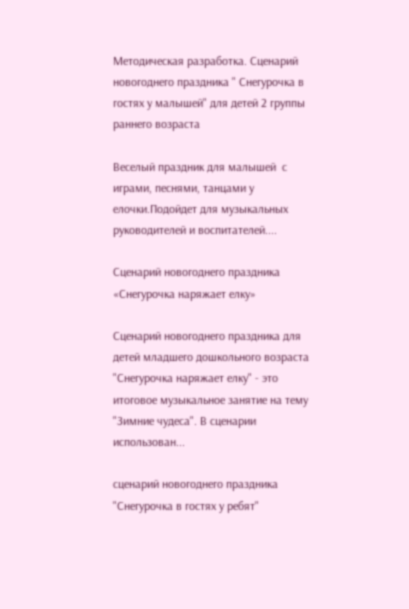Методическая разработка. Сценарий новогоднего праздника " Снегурочка в гостях у малышей" для детей 2 группы раннего возраста

Веселый праздник для малышей  с играми, песнями, танцами у елочки.Подойдет для музыкальных руководителей и воспитателей....

Сценарий новогоднего праздника «Снегурочка наряжает елку»

Сценарий новогоднего праздника для детей младшего дошкольного возраста "Снегурочка наряжает елку" - это итоговое музыкальное занятие на тему "Зимние чудеса". В сценарии использован...

сценарий новогоднего праздника "Снегурочка в гостях у ребят"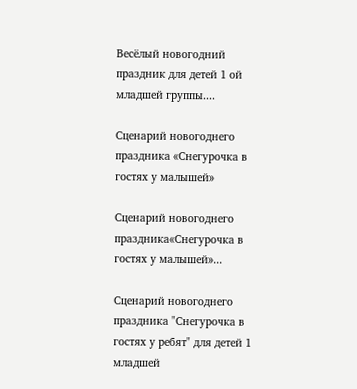Весёлый новогодний праздник для детей 1 ой младшей группы....

Сценарий новогоднего праздника «Снегурочка в гостях у малышей»

Сценарий новогоднего праздника«Снегурочка в гостях у малышей»...

Сценарий новогоднего праздника "Снегурочка в гостях у ребят" для детей 1 младшей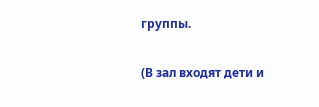группы.

(В зал входят дети и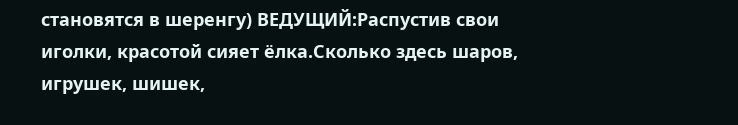становятся в шеренгу) ВЕДУЩИЙ:Распустив свои иголки, красотой сияет ёлка.Сколько здесь шаров, игрушек, шишек,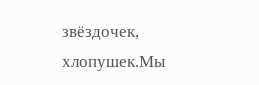звёздочек, хлопушек.Мы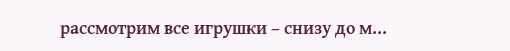рассмотрим все игрушки – снизу до м...